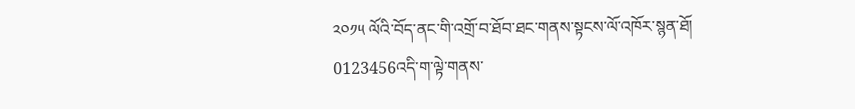༢༠༡༥ ལོའི་བོད་ནང་གི་འགྲོ་བ་ཐོབ་ཐང་གནས་སྟངས་ལོ་འཁོར་སྙན་ཐོ།
0123456འདི་ག་ལྟེ་གནས་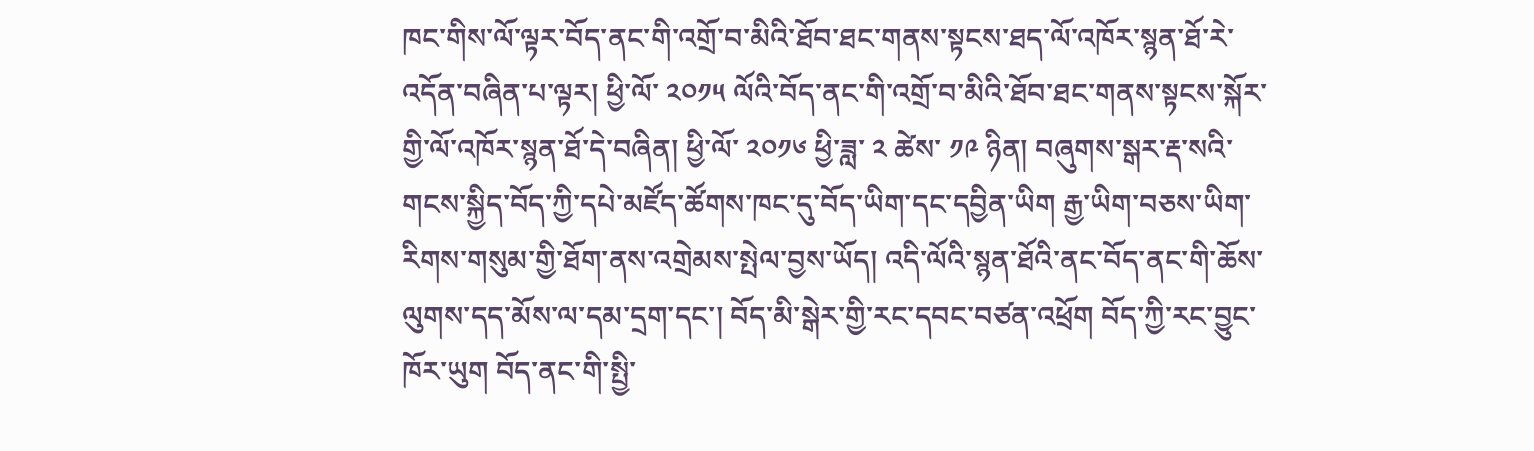ཁང་གིས་ལོ་ལྟར་བོད་ནང་གི་འགྲོ་བ་མིའི་ཐོབ་ཐང་གནས་སྟངས་ཐད་ལོ་འཁོར་སྙན་ཐོ་རེ་འདོན་བཞིན་པ་ལྟར། ཕྱི་ལོ་ ༢༠༡༥ ལོའི་བོད་ནང་གི་འགྲོ་བ་མིའི་ཐོབ་ཐང་གནས་སྟངས་སྐོར་གྱི་ལོ་འཁོར་སྙན་ཐོ་དེ་བཞིན། ཕྱི་ལོ་ ༢༠༡༦ ཕྱི་ཟླ་ ༢ ཚེས་ ༡༩ ཉིན། བཞུགས་སྒར་རྡ་སའི་གངས་སྐྱིད་བོད་ཀྱི་དཔེ་མཛོད་ཚོགས་ཁང་དུ་བོད་ཡིག་དང་དབྱིན་ཡིག རྒྱ་ཡིག་བཅས་ཡིག་རིགས་གསུམ་གྱི་ཐོག་ནས་འགྲེམས་སྤེལ་བྱས་ཡོད། འདི་ལོའི་སྙན་ཐོའི་ནང་བོད་ནང་གི་ཆོས་ལུགས་དད་མོས་ལ་དམ་དྲག་དང་། བོད་མི་སྒེར་གྱི་རང་དབང་བཙན་འཕྲོག བོད་ཀྱི་རང་བྱུང་ཁོར་ཡུག བོད་ནང་གི་སྤྱི་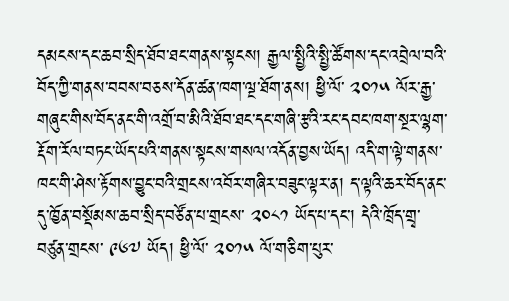དམངས་དང་ཆབ་སྲིད་ཐོབ་ཐང་གནས་སྟངས། རྒྱལ་སྤྱིའི་སྤྱི་ཚོགས་དང་འབྲེལ་བའི་བོད་ཀྱི་གནས་བབས་བཅས་དོན་ཚན་ཁག་ལྔ་ཐོག་ནས། ཕྱི་ལོ་ ༢༠༡༥ ལོར་རྒྱ་གཞུང་གིས་བོད་ནང་གི་འགྲོ་བ་མིའི་ཐོབ་ཐང་དང་གཞི་རྩའི་རང་དབང་ཁག་སྔར་ལྷག་རྡོག་རོལ་བཏང་ཡོད་པའི་གནས་སྟངས་གསལ་འདོན་བྱས་ཡོད། འདི་ག་ལྟེ་གནས་ཁང་གི་ཤེས་རྟོགས་བྱུང་བའི་གྲངས་འབོར་གཞིར་བཟུང་ལྟར་ན། ད་ལྟའི་ཆར་བོད་ནང་དུ་ཁྱོན་བསྡོམས་ཆབ་སྲིད་བཙོན་པ་གྲངས་ ༢༠༨༡ ཡོད་པ་དང་། དེའི་ཁྲོད་གྲྭ་བཙུན་གྲངས་ ༩༦༧ ཡོད། ཕྱི་ལོ་ ༢༠༡༥ ལོ་གཅིག་པུར་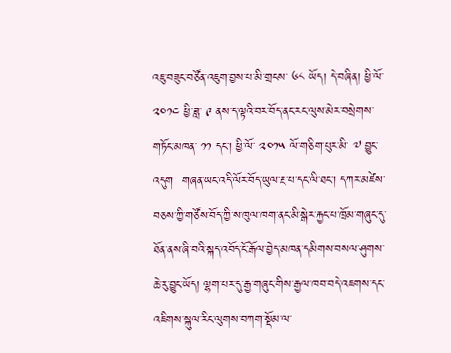འཇུ་བཟུང་བཙོན་འཇུག་བྱས་པ་མི་གྲངས་ ༦༨ ཡོད། དེ་བཞིན། ཕྱི་ལོ་ ༢༠༡༤ ཕྱི་ཟླ་ ༩ ནས་ད་ལྟའི་བར་བོད་ནང་རང་ལུས་མེར་བསྲེགས་གཏོང་མཁན་ ༡༡ དང་། ཕྱི་ལོ་ ༢༠༡༥ ལོ་གཅིག་པུར་མི་ ༧ བྱུང་འདུག  གཞན་ཡང་འདི་ལོར་བོད་ཡུལ་རྔ་པ་དང་ལི་ཐང་། དཀར་མཛེས་བཅས་ཀྱི་གཙོས་བོད་ཀྱི་ས་ཁུལ་ཁག་ནང་མི་སྒེར་རྐྱང་པ་ཁྲོམ་གཞུང་དུ་ཐོན་ནས་ཞི་བའི་སྐད་འབོད་ངོ་རྒོལ་བྱེད་མཁན་དམིགས་བསལ་ཤུགས་ཆེ་རུ་བྱུང་ཡོད། ལྷག་པར་དུ་རྒྱ་གཞུང་གིས་རྒྱལ་ཁབ་བདེ་འཇགས་དང་འཇིགས་སྐུལ་རིང་ལུགས་བཀག་སྡོམ་ལ་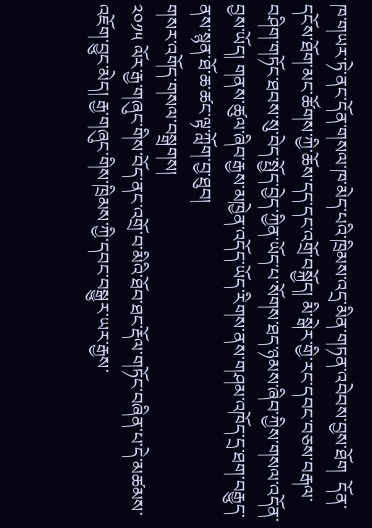ཁ་གཡར་ཏེ་ནང་དོན་གསལ་ཁ་མེད་པའི་ཁྲིམས་འདྲ་མིན་གཏན་འབེབས་བྱས་ཐོག  དོན་དངོས་ཐོག་མང་ཚོགས་ཀྱི་ཆོས་དད་དང་འགྲོ་བསྐྱོད། མི་སྒེར་གྱི་རང་དབང་བཅས་བརྒལ་བཤིག་གཏོང་ཐབས་སུ་བེད་སྤྱོད་བྱེད་ཀྱིན་ཡོད་པ་སོགས་ཐད་ཉམས་ཞིབ་ཀྱིས་གསལ་འདོན་བྱས་ཡོད། གནས་ཚུལ་ཞིབ་རྒྱས་མཁྱེན་འདོད་ཡོད་རིགས་ནས་གཤམ་འཁོད་དྲ་ཐག་བརྒྱུད་ནས་སྙན་ཐོ་ཆ་ཚང་ལྟ་ཀློག་བྱ་ཐུབ།
གསར་འགོད་གསལ་བསྒྲགས།
༢༠༡༥ ལོར་རྒྱ་གཞུང་གིས་བོད་ནང་འགྲོ་བ་མིའི་ཐོབ་ཐང་རྡོལ་གཏོང་བཞིན་པ་དེ་མཚམས་འཇོག་བྱུང་མེད། རྒྱ་གཞུང་གིས་ཁྲིམས་ཀྱི་དབང་བསྒྱུར་ཡར་རྒྱས་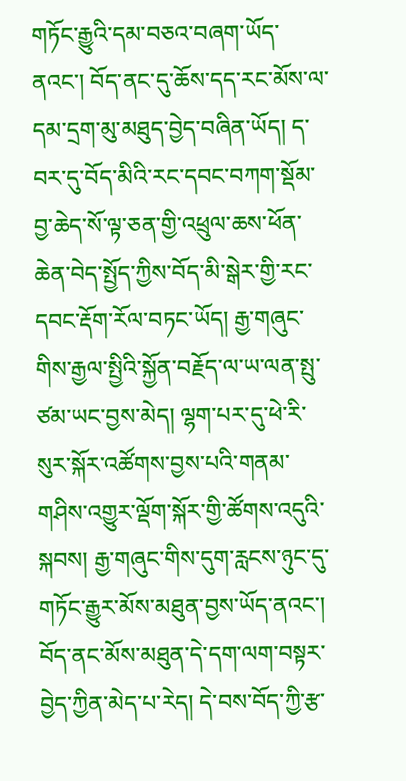གཏོང་རྒྱུའི་དམ་བཅའ་བཞག་ཡོད་ནའང་། བོད་ནང་དུ་ཆོས་དད་རང་མོས་ལ་དམ་དྲག་མུ་མཐུད་བྱེད་བཞིན་ཡོད། ད་བར་དུ་བོད་མིའི་རང་དབང་བཀག་སྡོམ་བྱ་ཆེད་སོ་ལྟ་ཅན་གྱི་འཕྲུལ་ཆས་ཕོན་ཆེན་བེད་སྤྱོད་ཀྱིས་བོད་མི་སྒེར་གྱི་རང་དབང་རྡོག་རོལ་བཏང་ཡོད། རྒྱ་གཞུང་གིས་རྒྱལ་སྤྱིའི་སྐྱོན་བརྗོད་ལ་ཡ་ལན་སྤུ་ཙམ་ཡང་བྱས་མེད། ལྷག་པར་དུ་ཕེ་རི་སུར་སྐོར་འཚོགས་བྱས་པའི་གནམ་གཤིས་འགྱུར་ལྡོག་སྐོར་གྱི་ཚོགས་འདུའི་སྐབས། རྒྱ་གཞུང་གིས་དུག་རླངས་ཉུང་དུ་གཏོང་རྒྱུར་མོས་མཐུན་བྱས་ཡོད་ནའང་། བོད་ནང་མོས་མཐུན་དེ་དག་ལག་བསྟར་བྱེད་ཀྱིན་མེད་པ་རེད། དེ་བས་བོད་ཀྱི་རྩ་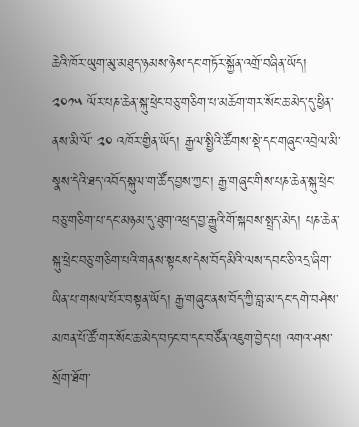ཆེའི་ཁོར་ཡུག་མུ་མཐུད་ཉམས་ཉེས་དང་གཏོར་སྐྱོན་འགྲོ་བཞིན་ཡོད།
༢༠༡༥ ལོར་པཎ་ཆེན་སྐུ་ཕྲེང་བཅུ་གཅིག་པ་མཆོག་གར་སོང་ཆ་མེད་དུ་ཕྱིན་ནས་མི་ལོ་ ༢༠ འཁོར་གྱིན་ཡོད། རྒྱལ་སྤྱིའི་ཚོགས་སྡེ་དང་གཞུང་འབྲེལ་མི་སྣས་དེའི་ཐད་འབོད་སྐུལ་ག་ཚོད་བྱས་ཀྱང་། རྒྱ་གཞུང་གིས་པཎ་ཆེན་སྐུ་ཕྲེང་བཅུ་གཅིག་པ་དང་མཉམ་དུ་ཐུག་འཕྲད་བྱ་རྒྱུའི་གོ་སྐབས་སྤྲད་མེད། པཎ་ཆེན་སྐུ་ཕྲེང་བཅུ་གཅིག་པའི་གནས་སྟངས་དེས་བོད་མིའི་ལས་དབང་ཅི་འདྲ་ཞིག་ཡིན་པ་གསལ་པོར་བསྟན་ཡོད། རྒྱ་གཞུང་ནས་བོད་ཀྱི་བླ་མ་དང་དགེ་བཤེས་མཁན་པོ་ཚོ་གར་སོང་ཆ་མེད་བཏང་བ་དང་བཙོན་འཇུག་བྱེད་པ། འགའ་ཤས་སྲོག་ཐོག་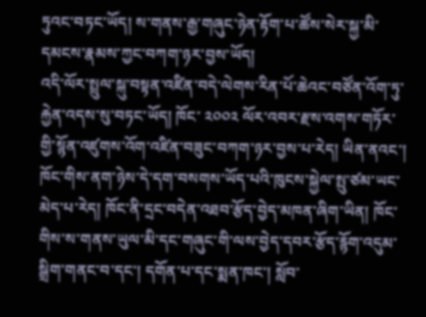ཏུའང་བཏང་ཡོད། ས་གནས་རྒྱ་གཞུང་ཉེན་རྟོག་པ་ཚོས་སེར་སྐྱ་མི་དམངས་རྣམས་ཀྱང་བཀག་ཉར་བྱས་ཡོད།
འདི་ལོར་སྤྲུལ་སྐུ་བསྟན་འཛིན་བདེ་ལེགས་རིན་པོ་ཆེའང་བཙོན་འོག་ཏུ་རྐྱེན་འདས་སུ་བཏང་ཡོད། ཁོང་ ༢༠༠༢ ལོར་འབར་རྫས་འགས་གཏོར་གྱི་སྙོན་འཛུགས་འོག་འཛིན་བཟུང་བཀག་ཉར་བྱས་པ་རེད། ཡིན་ནའང་། ཁོང་གིས་ནག་ཉེས་དེ་དག་བསགས་ཡོད་པའི་ཁུངས་སྐྱེལ་སྤུ་ཙམ་ཡང་མེད་པ་རེད། ཁོང་ནི་དྲང་བདེན་འཐབ་རྩོད་བྱེད་མཁན་ཞིག་ཡིན། ཁོང་གིས་ས་གནས་ཡུལ་མི་དང་གཞུང་གི་ལས་བྱེད་དབར་རྩོད་རྙོག་འདུམ་སྒྲིག་གནང་བ་དང་། དགོན་པ་དང་སྨན་ཁང་། སློབ་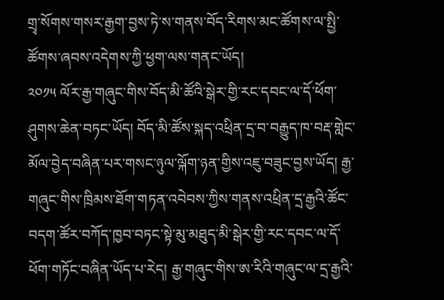གྲྭ་སོགས་གསར་རྒྱག་བྱས་ཏེ་ས་གནས་བོད་རིགས་མང་ཚོགས་ལ་སྤྱི་ཚོགས་ཞབས་འདེགས་ཀྱི་ཕྱག་ལས་གནང་ཡོད།
༢༠༡༥ ལོར་རྒྱ་གཞུང་གིས་བོད་མི་ཚོའི་སྒེར་གྱི་རང་དབང་ལ་དོ་ཕོག་ཤུགས་ཆེན་བཏང་ཡོད། བོད་མི་ཚོས་སྐད་འཕྲིན་དྲ་བ་བརྒྱུད་ཁ་བརྡ་གླེང་མོལ་བྱེད་བཞིན་པར་གསང་ཉུལ་ལྐོག་ཉན་གྱིས་འཇུ་བཟུང་བྱས་ཡོད། རྒྱ་གཞུང་གིས་ཁྲིམས་ཐོག་གཏན་འབེབས་ཀྱིས་གནས་འཕྲིན་དྲ་རྒྱའི་ཚོང་བདག་ཚོར་བཀོད་ཁྱབ་བཏང་སྟེ་མུ་མཐུད་མི་སྒེར་གྱི་རང་དབང་ལ་དོ་ཕོག་གཏོང་བཞིན་ཡོད་པ་རེད། རྒྱ་གཞུང་གིས་ཨ་རིའི་གཞུང་ལ་དྲ་རྒྱའི་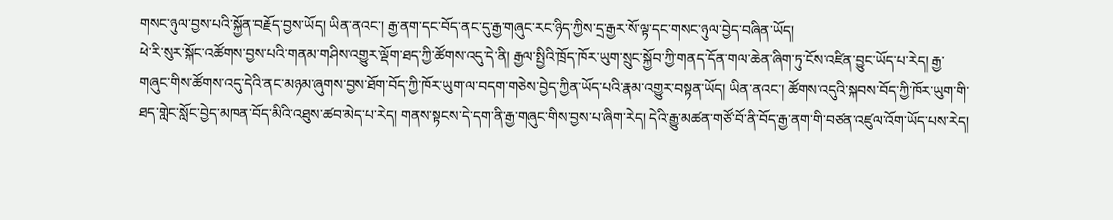གསང་ཉུལ་བྱས་པའི་སྐྱོན་བརྗོད་བྱས་ཡོད། ཡིན་ནའང་། རྒྱ་ནག་དང་བོད་ནང་དུ་རྒྱ་གཞུང་རང་ཉིད་ཀྱིས་དྲ་རྒྱར་སོ་ལྟ་དང་གསང་ཉུལ་བྱེད་བཞིན་ཡོད།
ཕེ་རི་སུར་སྐོང་འཚོགས་བྱས་པའི་གནམ་གཤིས་འགྱུར་ལྡོག་ཐད་ཀྱི་ཚོགས་འདུ་དེ་ནི། རྒྱལ་སྤྱིའི་ཁྲོད་ཁོར་ཡུག་སྲུང་སྐྱོབ་ཀྱི་གནད་དོན་གལ་ཆེན་ཞིག་ཏུ་ངོས་འཛིན་བྱུང་ཡོད་པ་རེད། རྒྱ་གཞུང་གིས་ཚོགས་འདུ་དེའི་ནང་མཉམ་ཞུགས་བྱས་ཐོག་བོད་ཀྱི་ཁོར་ཡུག་ལ་བདག་གཅེས་བྱེད་ཀྱིན་ཡོད་པའི་རྣམ་འགྱུར་བསྟན་ཡོད། ཡིན་ནའང་། ཚོགས་འདུའི་སྐབས་བོད་ཀྱི་ཁོར་ཡུག་གི་ཐད་གླེང་སློང་བྱེད་མཁན་བོད་མིའི་འཐུས་ཚབ་མེད་པ་རེད། གནས་སྟངས་དེ་དག་ནི་རྒྱ་གཞུང་གིས་བྱས་པ་ཞིག་རེད། དེའི་རྒྱུ་མཚན་གཙོ་བོ་ནི་བོད་རྒྱ་ནག་གི་བཙན་འཛུལ་འོག་ཡོད་པས་རེད།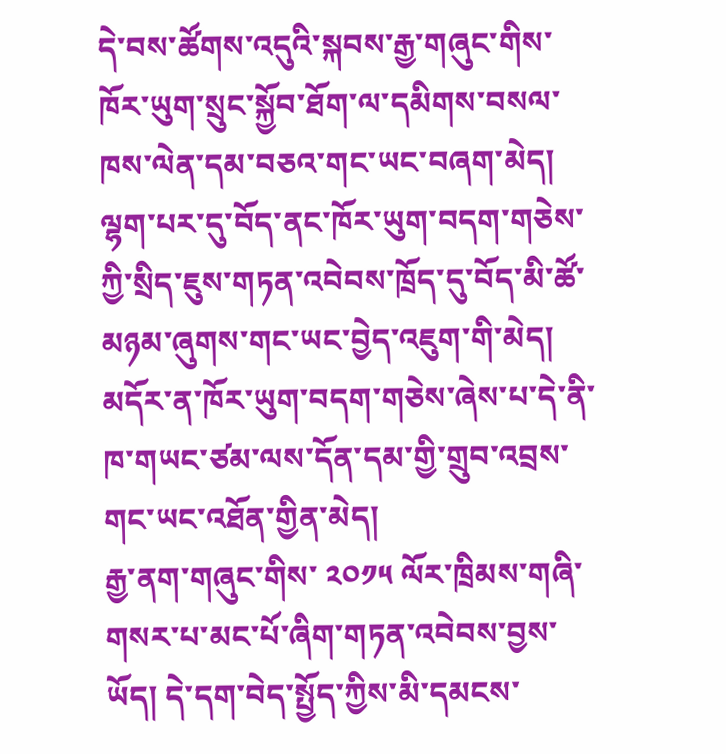དེ་བས་ཚོགས་འདུའི་སྐབས་རྒྱ་གཞུང་གིས་ཁོར་ཡུག་སྲུང་སྐྱོབ་ཐོག་ལ་དམིགས་བསལ་ཁས་ལེན་དམ་བཅའ་གང་ཡང་བཞག་མེད། ལྷག་པར་དུ་བོད་ནང་ཁོར་ཡུག་བདག་གཅེས་ཀྱི་སྲིད་ཇུས་གཏན་འབེབས་ཁྲོད་དུ་བོད་མི་ཚོ་མཉམ་ཞུགས་གང་ཡང་བྱེད་འཇུག་གི་མེད། མདོར་ན་ཁོར་ཡུག་བདག་གཅེས་ཞེས་པ་དེ་ནི་ཁ་གཡང་ཙམ་ལས་དོན་དམ་གྱི་གྲུབ་འབྲས་གང་ཡང་འཐོན་གྱིན་མེད།
རྒྱ་ནག་གཞུང་གིས་ ༢༠༡༥ ལོར་ཁྲིམས་གཞི་གསར་པ་མང་པོ་ཞིག་གཏན་འབེབས་བྱས་ཡོད། དེ་དག་བེད་སྤྱོད་ཀྱིས་མི་དམངས་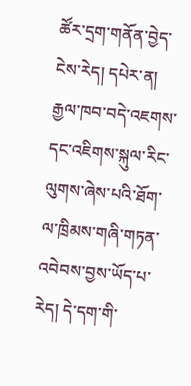ཚོར་དྲག་གནོན་བྱེད་ངེས་རེད། དཔེར་ན། རྒྱལ་ཁབ་བདེ་འཇགས་དང་འཇིགས་སྐུལ་རིང་ལུགས་ཞེས་པའི་ཐོག་ལ་ཁྲིམས་གཞི་གཏན་འབེབས་བྱས་ཡོད་པ་རེད། དེ་དག་གི་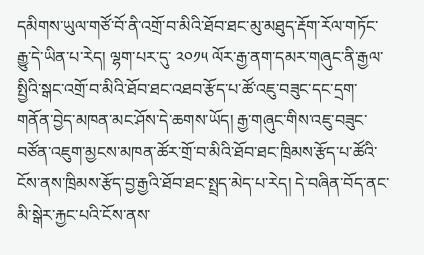དམིགས་ཡུལ་གཙོ་བོ་ནི་འགྲོ་བ་མིའི་ཐོབ་ཐང་མུ་མཐུད་རྡོག་རོལ་གཏོང་རྒྱུ་དེ་ཡིན་པ་རེད། ལྷག་པར་དུ་ ༢༠༡༥ ལོར་རྒྱ་ནག་དམར་གཞུང་ནི་རྒྱལ་སྤྱིའི་སྒང་འགྲོ་བ་མིའི་ཐོབ་ཐང་འཐབ་རྩོད་པ་ཚོ་འཇུ་བཟུང་དང་དྲག་གནོན་བྱེད་མཁན་མང་ཤོས་དེ་ཆགས་ཡོད། རྒྱ་གཞུང་གིས་འཇུ་བཟུང་བཙོན་འཇུག་མྱངས་མཁན་ཚོར་གྲོ་བ་མིའི་ཐོབ་ཐང་ཁྲིམས་རྩོད་པ་ཚོའི་ངོས་ནས་ཁྲིམས་རྩོད་བྱ་རྒྱའི་ཐོབ་ཐང་སྤྲད་མེད་པ་རེད། དེ་བཞིན་བོད་ནང་མི་སྒེར་རྐྱང་པའི་ངོས་ནས་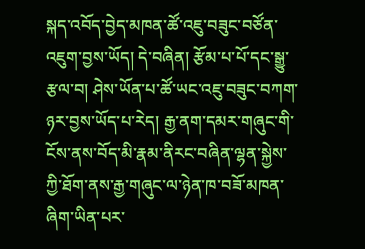སྐད་འབོད་བྱེད་མཁན་ཚོ་འཇུ་བཟུང་བཙོན་འཇུག་བྱས་ཡོད། དེ་བཞིན། རྩོམ་པ་པོ་དང་སྒྱུ་རྩལ་བ། ཤེས་ཡོན་པ་ཚོ་ཡང་འཇུ་བཟུང་བཀག་ཉར་བྱས་ཡོད་པ་རེད། རྒྱ་ནག་དམར་གཞུང་གི་ངོས་ནས་བོད་མི་རྣམ་ནིརང་བཞིན་ལྷན་སྐྱེས་ཀྱི་ཐོག་ནས་རྒྱ་གཞུང་ལ་ཉེན་ཁ་བཟོ་མཁན་ཞིག་ཡིན་པར་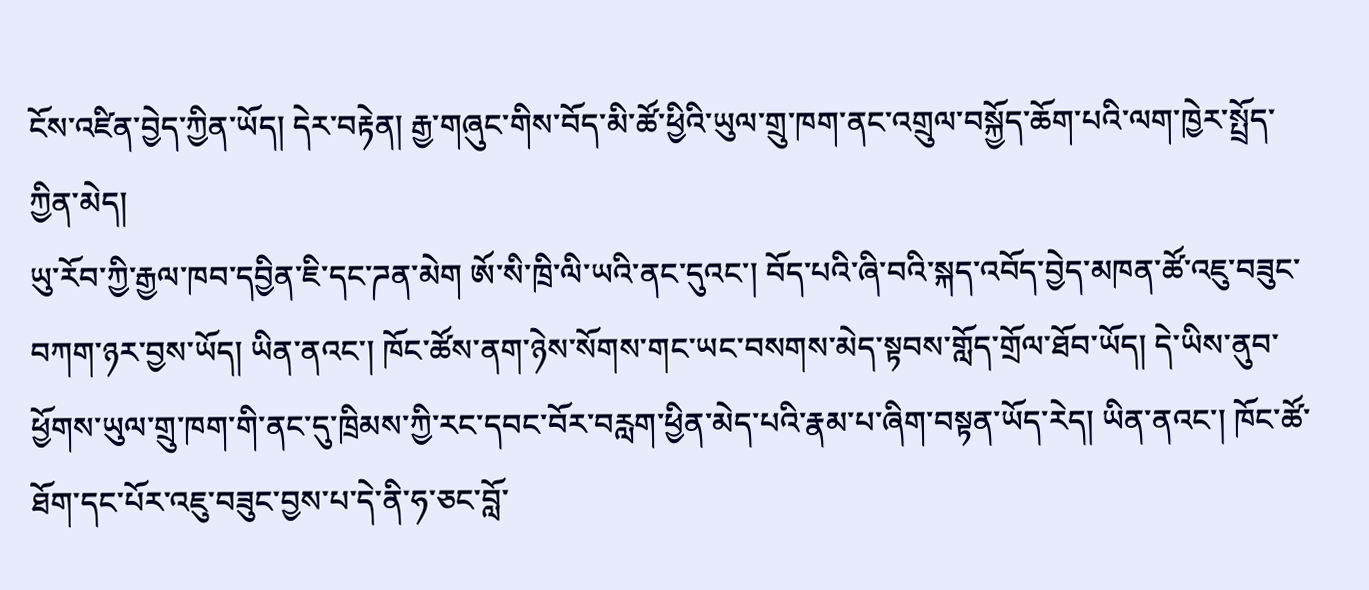ངོས་འཛིན་བྱེད་ཀྱིན་ཡོད། དེར་བརྟེན། རྒྱ་གཞུང་གིས་བོད་མི་ཚོ་ཕྱིའི་ཡུལ་གྲུ་ཁག་ནང་འགྲུལ་བསྐྱོད་ཆོག་པའི་ལག་ཁྱེར་སྤྲོད་ཀྱིན་མེད།
ཡུ་རོབ་ཀྱི་རྒྱལ་ཁབ་དབྱིན་ཇི་དང་ཌན་མེག ཨོ་སི་ཁྲི་ལི་ཡའི་ནང་དུའང་། བོད་པའི་ཞི་བའི་སྐད་འབོད་བྱེད་མཁན་ཚོ་འཇུ་བཟུང་བཀག་ཉར་བྱས་ཡོད། ཡིན་ནའང་། ཁོང་ཚོས་ནག་ཉེས་སོགས་གང་ཡང་བསགས་མེད་སྟབས་གློད་གྲོལ་ཐོབ་ཡོད། དེ་ཡིས་ནུབ་ཕྱོགས་ཡུལ་གྲུ་ཁག་གི་ནང་དུ་ཁྲིམས་ཀྱི་རང་དབང་བོར་བརླག་ཕྱིན་མེད་པའི་རྣམ་པ་ཞིག་བསྟན་ཡོད་རེད། ཡིན་ནའང་། ཁོང་ཚོ་ཐོག་དང་པོར་འཇུ་བཟུང་བྱས་པ་དེ་ནི་ཧ་ཅང་བློ་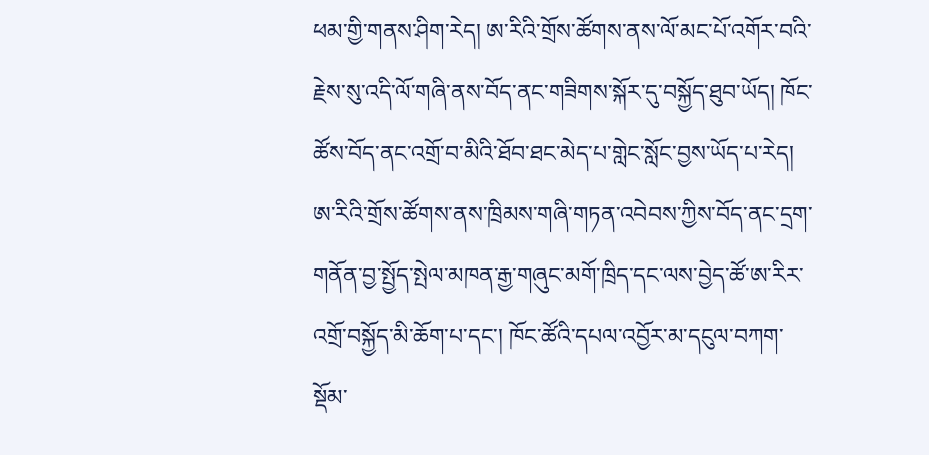ཕམ་གྱི་གནས་ཤིག་རེད། ཨ་རིའི་གྲོས་ཚོགས་ནས་ལོ་མང་པོ་འགོར་བའི་རྗེས་སུ་འདི་ལོ་གཞི་ནས་བོད་ནང་གཟིགས་སྐོར་དུ་བསྐྱོད་ཐུབ་ཡོད། ཁོང་ཚོས་བོད་ནང་འགྲོ་བ་མིའི་ཐོབ་ཐང་མེད་པ་གླེང་སློང་བྱས་ཡོད་པ་རེད། ཨ་རིའི་གྲོས་ཚོགས་ནས་ཁྲིམས་གཞི་གཏན་འབེབས་ཀྱིས་བོད་ནང་དྲག་གནོན་བྱ་སྤྱོད་སྤེལ་མཁན་རྒྱ་གཞུང་མགོ་ཁྲིད་དང་ལས་བྱེད་ཚོ་ཨ་རིར་འགྲོ་བསྐྱོད་མི་ཆོག་པ་དང་། ཁོང་ཚོའི་དཔལ་འབྱོར་མ་དངུལ་བཀག་སྡོམ་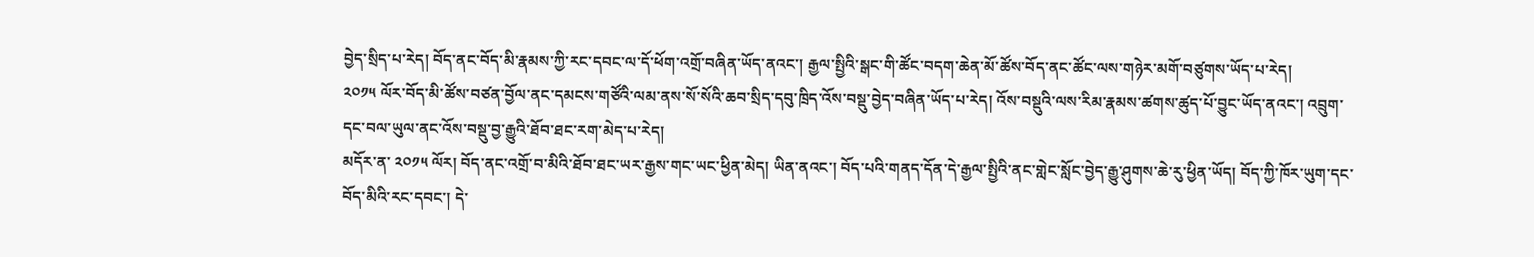བྱེད་སྲིད་པ་རེད། བོད་ནང་བོད་མི་རྣམས་ཀྱི་རང་དབང་ལ་དོ་ཕོག་འགྲོ་བཞིན་ཡོད་ནའང་། རྒྱལ་སྤྱིའི་སྒང་གི་ཚོང་བདག་ཆེན་མོ་ཚོས་བོད་ནང་ཚོང་ལས་གཉེར་མགོ་བཙུགས་ཡོད་པ་རེད།
༢༠༡༥ ལོར་བོད་མི་ཚོས་བཙན་བྱོལ་ནང་དམངས་གཙོའི་ལམ་ནས་སོ་སོའི་ཆབ་སྲིད་དབུ་ཁྲིད་འོས་བསྡུ་བྱེད་བཞིན་ཡོད་པ་རེད། འོས་བསྡུའི་ལས་རིམ་རྣམས་ཚགས་ཚུད་པོ་བྱུང་ཡོད་ནའང་། འབྲུག་དང་བལ་ཡུལ་ནང་འོས་བསྡུ་བྱ་རྒྱུའི་ཐོབ་ཐང་རག་མེད་པ་རེད།
མདོར་ན་ ༢༠༡༥ ལོར། བོད་ནང་འགྲོ་བ་མིའི་ཐོབ་ཐང་ཡར་རྒྱས་གང་ཡང་ཕྱིན་མེད། ཡིན་ནའང་། བོད་པའི་གནད་དོན་དེ་རྒྱལ་སྤྱིའི་ནང་གླེང་སློང་བྱེད་རྒྱུ་ཤུགས་ཆེ་རུ་ཕྱིན་ཡོད། བོད་ཀྱི་ཁོར་ཡུག་དང་བོད་མིའི་རང་དབང་། དེ་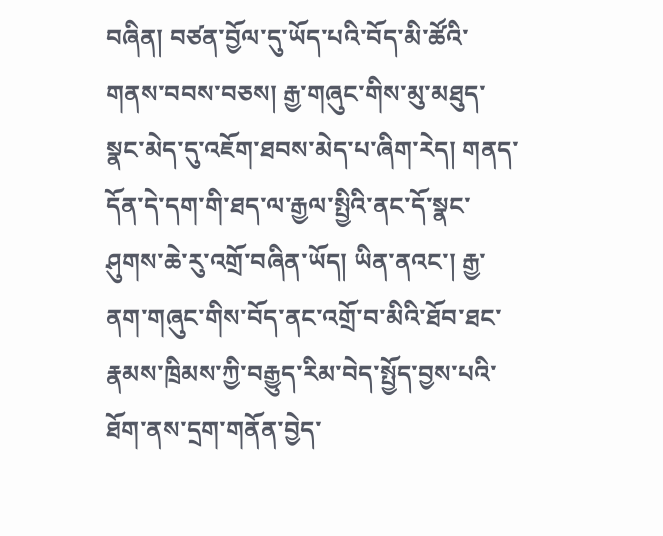བཞིན། བཙན་བྱོལ་དུ་ཡོད་པའི་བོད་མི་ཚོའི་གནས་བབས་བཅས། རྒྱ་གཞུང་གིས་མུ་མཐུད་སྣང་མེད་དུ་འཇོག་ཐབས་མེད་པ་ཞིག་རེད། གནད་དོན་དེ་དག་གི་ཐད་ལ་རྒྱལ་སྤྱིའི་ནང་དོ་སྣང་ཤུགས་ཆེ་རུ་འགྲོ་བཞིན་ཡོད། ཡིན་ནའང་། རྒྱ་ནག་གཞུང་གིས་བོད་ནང་འགྲོ་བ་མིའི་ཐོབ་ཐང་རྣམས་ཁྲིམས་ཀྱི་བརྒྱུད་རིམ་བེད་སྤྱོད་བྱས་པའི་ཐོག་ནས་དྲག་གནོན་བྱེད་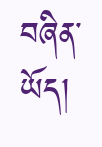བཞིན་ཡོད།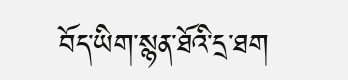བོད་ཡིག་སྙན་ཐོའི་དྲ་ཐག